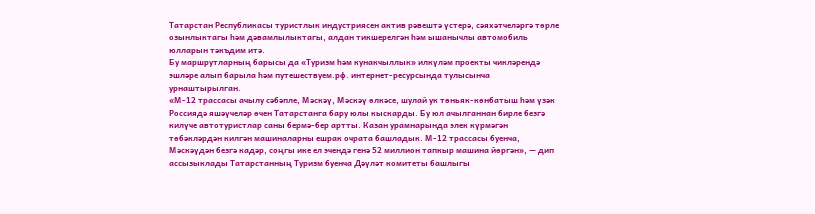Татарстан Республикасы туристлык индустриясен актив рәвештә үстерә, сәяхәтчеләргә төрле озынлыктагы һәм дәвамлылыктагы, алдан тикшерелгән һәм ышанычлы автомобиль юлларын тәкъдим итә.
Бу маршрутларның барысы да «Туризм һәм кунакчыллык» илкүләм проекты чикләрендә эшләре алып барыла һәм путешествуем.рф. интернет-ресурсында тулысынча урнаштырылган.
«М-12 трассасы ачылу сәбәпле, Мәскәү, Мәскәү өлкәсе, шулай ук төньяк-көнбатыш һәм үзәк Россиядә яшәүчеләр өчен Татарстанга бару юлы кыскарды. Бу юл ачылганнан бирле безгә килүче автотуристлар саны бермә-бер артты. Казан урамнарында элек күрмәгән төбәкләрдән килгән машиналарны ешрак очрата башладык. М-12 трассасы буенча, Мәскәүдән безгә кадәр, соңгы ике ел эчендә генә 52 миллион тапкыр машина йөргән», — дип ассызыклады Татарстанның Туризм буенча Дәүләт комитеты башлыгы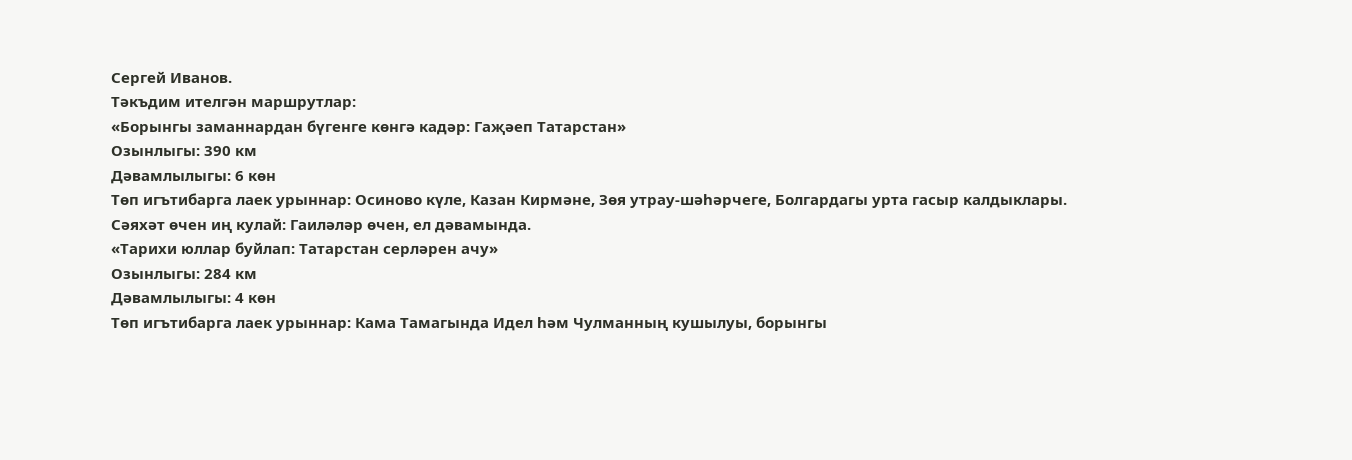Сергей Иванов.
Тәкъдим ителгән маршрутлар:
«Борынгы заманнардан бүгенге көнгә кадәр: Гаҗәеп Татарстан»
Озынлыгы: 390 км
Дәвамлылыгы: 6 көн
Төп игътибарга лаек урыннар: Осиново күле, Казан Кирмәне, Зөя утрау-шәһәрчеге, Болгардагы урта гасыр калдыклары.
Сәяхәт өчен иң кулай: Гаиләләр өчен, ел дәвамында.
«Тарихи юллар буйлап: Татарстан серләрен ачу»
Озынлыгы: 284 км
Дәвамлылыгы: 4 көн
Төп игътибарга лаек урыннар: Кама Тамагында Идел һәм Чулманның кушылуы, борынгы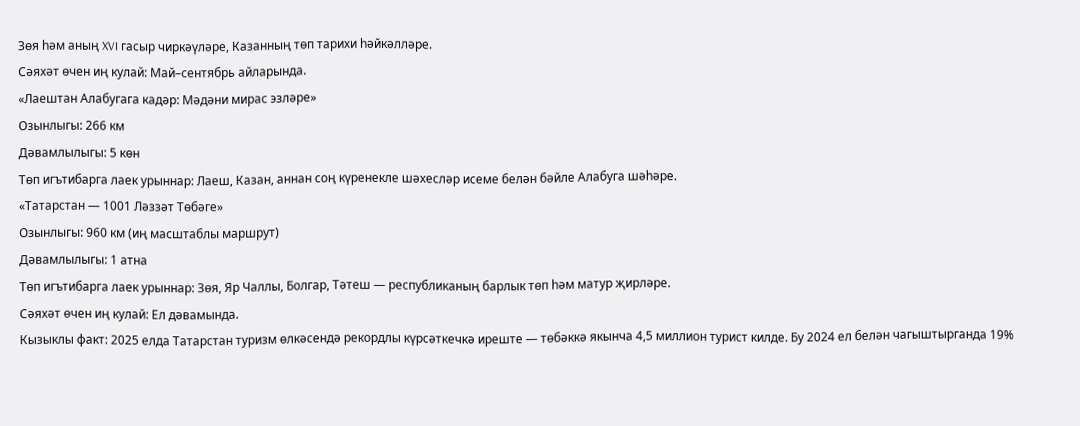Зөя һәм аның XVI гасыр чиркәүләре, Казанның төп тарихи һәйкәлләре.
Сәяхәт өчен иң кулай: Май–сентябрь айларында.
«Лаештан Алабугага кадәр: Мәдәни мирас эзләре»
Озынлыгы: 266 км
Дәвамлылыгы: 5 көн
Төп игътибарга лаек урыннар: Лаеш, Казан, аннан соң күренекле шәхесләр исеме белән бәйле Алабуга шәһәре.
«Татарстан — 1001 Ләззәт Төбәге»
Озынлыгы: 960 км (иң масштаблы маршрут)
Дәвамлылыгы: 1 атна
Төп игътибарга лаек урыннар: Зөя, Яр Чаллы, Болгар, Тәтеш — республиканың барлык төп һәм матур җирләре.
Сәяхәт өчен иң кулай: Ел дәвамында.
Кызыклы факт: 2025 елда Татарстан туризм өлкәсендә рекордлы күрсәткечкә иреште — төбәккә якынча 4,5 миллион турист килде. Бу 2024 ел белән чагыштырганда 19%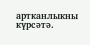артканлыкны күрсәтә.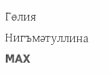Гөлия Нигъмәтуллина
MAX